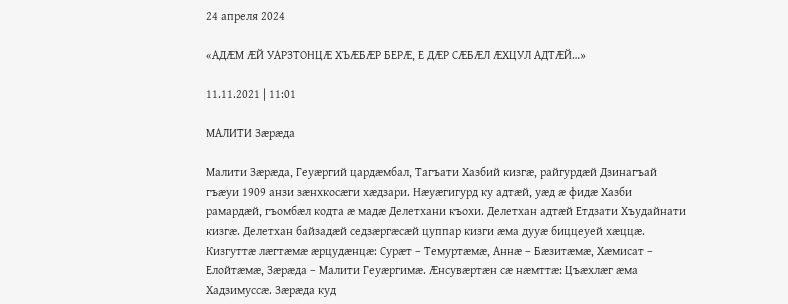24 апреля 2024

«АДӔМ ӔЙ УАРЗТОНЦӔ ХЪӔБӔР БЕРӔ, Е ДӔР СӔБӔЛ ӔХЦУЛ АДТӔЙ…»

11.11.2021 | 11:01

МАЛИТИ Зæрæда

Малити Зӕрӕда, Геуӕргий цардӕмбал, Тагъати Хазбий кизгӕ, райгурдӕй Дзинагъай гъӕуи 1909 анзи зӕнхкосӕги хӕдзари. Нӕуӕгигурд ку адтӕй, уӕд ӕ фидӕ Хазби рамардӕй, гъомбӕл кодта ӕ мадӕ Делетхани къохи. Делетхан адтӕй Етдзати Хъудайнати кизгӕ. Делетхан байзадӕй седзӕргӕсӕй цуппар кизги ӕма дууӕ биццеуей хӕццӕ. Кизгуттӕ лӕгтӕмӕ ӕрцудӕнцӕ: Сурӕт – Темуртӕмӕ, Аннӕ – Бӕзитӕмӕ, Хӕмисат – Елойтӕмӕ, Зӕрӕда – Малити Геуӕргимӕ. Ӕнсувӕртӕн сӕ нӕмттӕ: Цъӕхлӕг ӕма Хадзимуссӕ. Зӕрӕда куд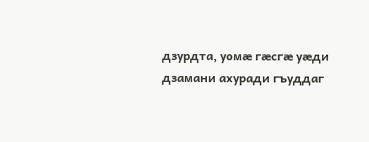дзурдта, уомӕ гӕсгӕ уӕди дзамани ахуради гъуддаг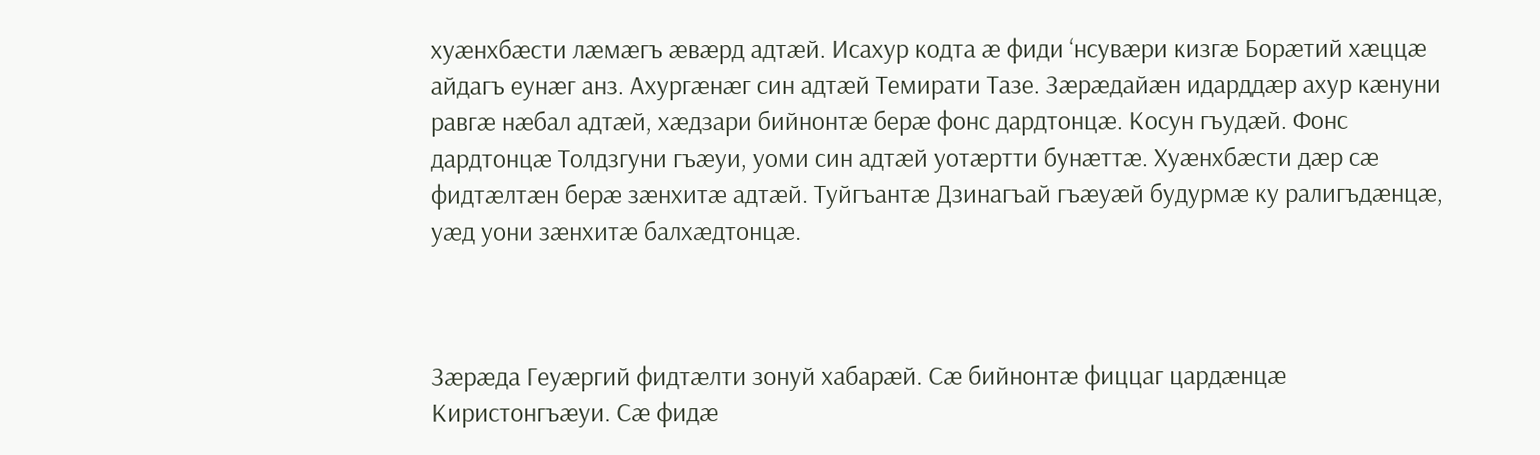хуӕнхбӕсти лӕмӕгъ ӕвӕрд адтӕй. Исахур кодта ӕ фиди ‘нсувӕри кизгӕ Борӕтий хӕццӕ айдагъ еунӕг анз. Ахургӕнӕг син адтӕй Темирати Тазе. Зӕрӕдайӕн идарддӕр ахур кӕнуни равгӕ нӕбал адтӕй, хӕдзари бийнонтӕ берӕ фонс дардтонцӕ. Косун гъудӕй. Фонс дардтонцӕ Толдзгуни гъӕуи, уоми син адтӕй уотӕртти бунӕттӕ. Хуӕнхбӕсти дӕр сӕ фидтӕлтӕн берӕ зӕнхитӕ адтӕй. Туйгъантӕ Дзинагъай гъӕуӕй будурмӕ ку ралигъдӕнцӕ, уӕд уони зӕнхитӕ балхӕдтонцӕ.



Зӕрӕда Геуӕргий фидтӕлти зонуй хабарӕй. Сӕ бийнонтӕ фиццаг цардӕнцӕ Киристонгъӕуи. Сӕ фидӕ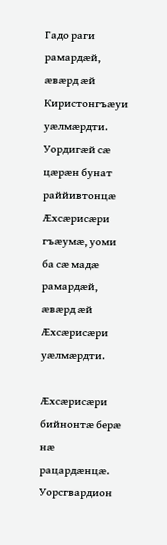Гадо раги рамардӕй, ӕвӕрд ӕй Киристонгъӕуи уӕлмӕрдти. Уордигӕй сӕ цӕрӕн бунат раййивтонцӕ Ӕхсӕрисӕри гъӕумӕ, уоми ба сӕ мадӕ рамардӕй, ӕвӕрд ӕй Ӕхсӕрисӕри уӕлмӕрдти.

Ӕхсӕрисӕри бийнонтӕ берӕ нӕ рацардӕнцӕ. Уорсгвардион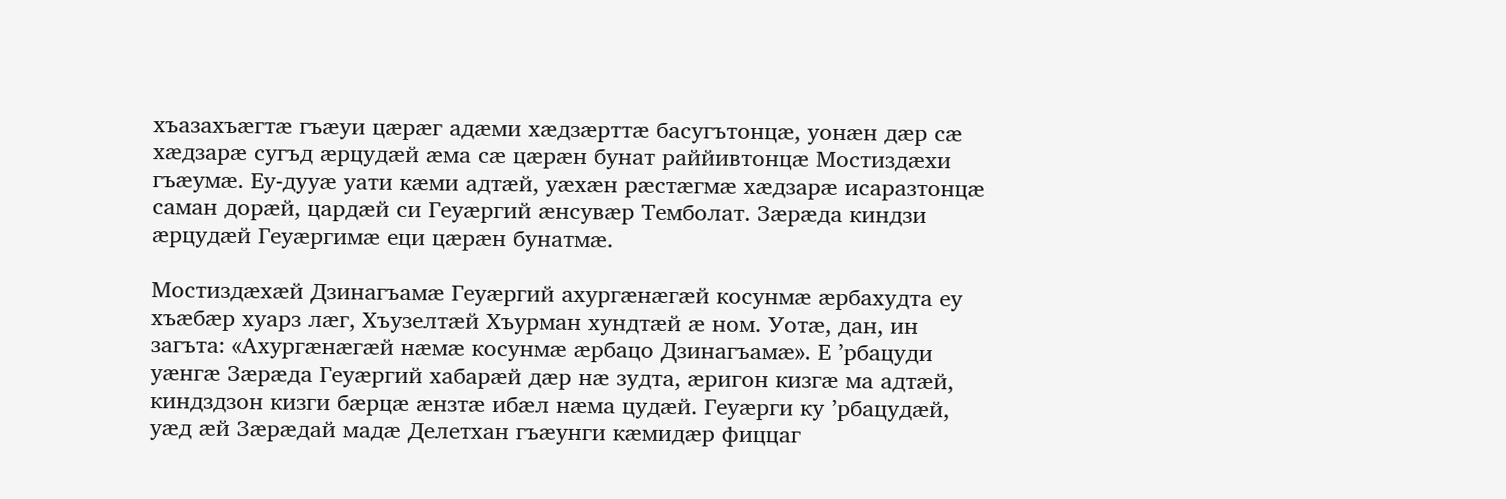хъазахъӕгтӕ гъӕуи цӕрӕг адӕми хӕдзӕрттӕ басугътонцӕ, уонӕн дӕр сӕ хӕдзарӕ сугъд ӕрцудӕй ӕма сӕ цӕрӕн бунат раййивтонцӕ Мостиздӕхи гъӕумӕ. Еу-дууӕ уати кӕми адтӕй, уӕхӕн рӕстӕгмӕ хӕдзарӕ исаразтонцӕ саман дорӕй, цардӕй си Геуӕргий ӕнсувӕр Темболат. Зӕрӕда киндзи ӕрцудӕй Геуӕргимӕ еци цӕрӕн бунатмӕ.

Мостиздӕхӕй Дзинагъамӕ Геуӕргий ахургӕнӕгӕй косунмӕ ӕрбахудта еу хъӕбӕр хуарз лӕг, Хъузелтӕй Хъурман хундтӕй ӕ ном. Уотӕ, дан, ин загъта: «Ахургӕнӕгӕй нӕмӕ косунмӕ ӕрбацо Дзинагъамӕ». Е ’рбацуди уӕнгӕ Зӕрӕда Геуӕргий хабарӕй дӕр нӕ зудта, ӕригон кизгӕ ма адтӕй, киндздзон кизги бӕрцӕ ӕнзтӕ ибӕл нӕма цудӕй. Геуӕрги ку ’рбацудӕй, уӕд ӕй Зӕрӕдай мадӕ Делетхан гъӕунги кӕмидӕр фиццаг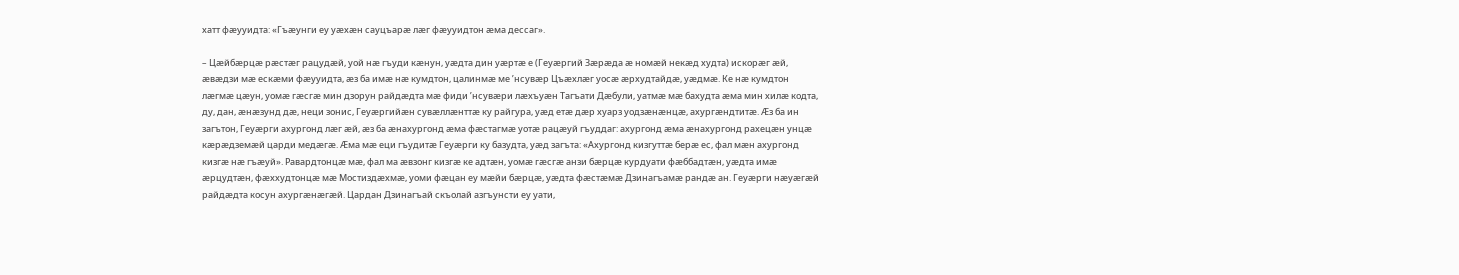хатт фӕууидта: «Гъӕунги еу уӕхӕн сауцъарӕ лӕг фӕууидтон ӕма дессаг».

– Цӕйбӕрцӕ рӕстӕг рацудӕй, уой нӕ гъуди кӕнун, уӕдта дин уӕртӕ е (Геуӕргий Зӕрӕда ӕ номӕй некӕд худта) искорӕг ӕй, ӕвӕдзи мӕ ескӕми фӕууидта, ӕз ба имӕ нӕ кумдтон, цалинмӕ ме ’нсувӕр Цъӕхлӕг уосӕ ӕрхудтайдӕ, уӕдмӕ. Ке нӕ кумдтон лӕгмӕ цӕун, уомӕ гӕсгӕ мин дзорун райдӕдта мӕ фиди ’нсувӕри лӕхъуӕн Тагъати Дӕбули, уатмӕ мӕ бахудта ӕма мин хилӕ кодта, ду, дан, ӕнӕзунд дӕ, неци зонис, Геуӕргийӕн сувӕллӕнттӕ ку райгура, уӕд етӕ дӕр хуарз уодзӕнӕнцӕ, ахургӕндтитӕ. Ӕз ба ин загътон, Геуӕрги ахургонд лӕг ӕй, ӕз ба ӕнахургонд ӕма фӕстагмӕ уотӕ рацӕуй гъуддаг: ахургонд ӕма ӕнахургонд рахецӕн унцӕ кӕрӕдземӕй царди медӕгӕ. Ӕма мӕ еци гъудитӕ Геуӕрги ку базудта, уӕд загъта: «Ахургонд кизгуттӕ берӕ ес, фал мӕн ахургонд кизгӕ нӕ гъӕуй». Равардтонцӕ мӕ, фал ма ӕвзонг кизгӕ ке адтӕн, уомӕ гӕсгӕ анзи бӕрцӕ курдуати фӕббадтӕн, уӕдта имӕ ӕрцудтӕн, фӕххудтонцӕ мӕ Мостиздӕхмӕ, уоми фӕцан еу мӕйи бӕрцӕ, уӕдта фӕстӕмӕ Дзинагъамӕ рандӕ ан. Геуӕрги нӕуӕгӕй райдӕдта косун ахургӕнӕгӕй. Цардан Дзинагъай скъолай азгъунсти еу уати,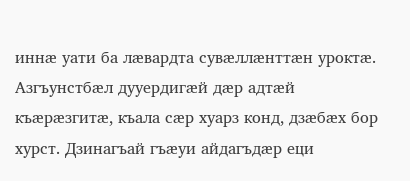иннӕ уати ба лӕвардта сувӕллӕнттӕн уроктӕ. Азгъунстбӕл дууердигӕй дӕр адтӕй къӕрӕзгитӕ, къала сӕр хуарз конд, дзӕбӕх бор хурст. Дзинагъай гъӕуи айдагъдӕр еци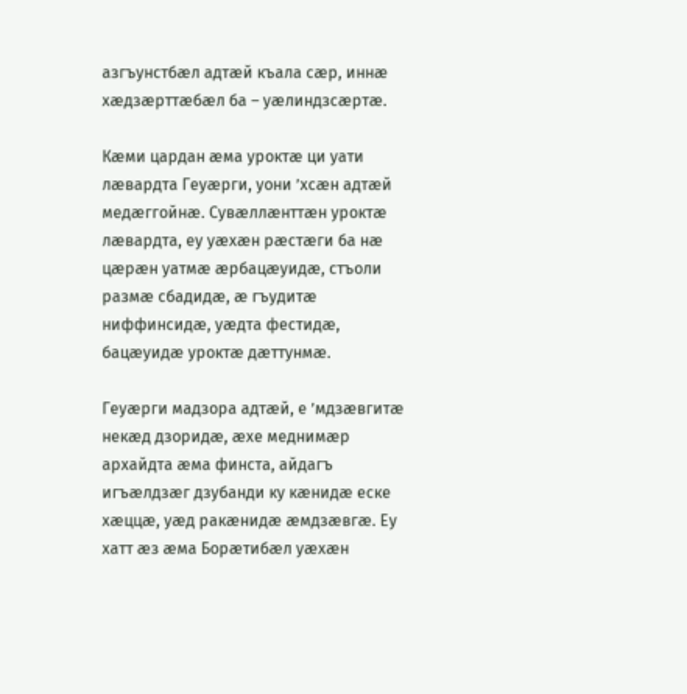азгъунстбӕл адтӕй къала сӕр, иннӕ хӕдзӕрттӕбӕл ба – уӕлиндзсӕртӕ.

Кӕми цардан ӕма уроктӕ ци уати лӕвардта Геуӕрги, уони ’хсӕн адтӕй медӕггойнӕ. Сувӕллӕнттӕн уроктӕ лӕвардта, еу уӕхӕн рӕстӕги ба нӕ цӕрӕн уатмӕ ӕрбацӕуидӕ, стъоли размӕ сбадидӕ, ӕ гъудитӕ ниффинсидӕ, уӕдта фестидӕ, бацӕуидӕ уроктӕ дӕттунмӕ.

Геуӕрги мадзора адтӕй, е ’мдзӕвгитӕ некӕд дзоридӕ, ӕхе меднимӕр архайдта ӕма финста, айдагъ игъӕлдзӕг дзубанди ку кӕнидӕ еске хӕццӕ, уӕд ракӕнидӕ ӕмдзӕвгӕ. Еу хатт ӕз ӕма Борӕтибӕл уӕхӕн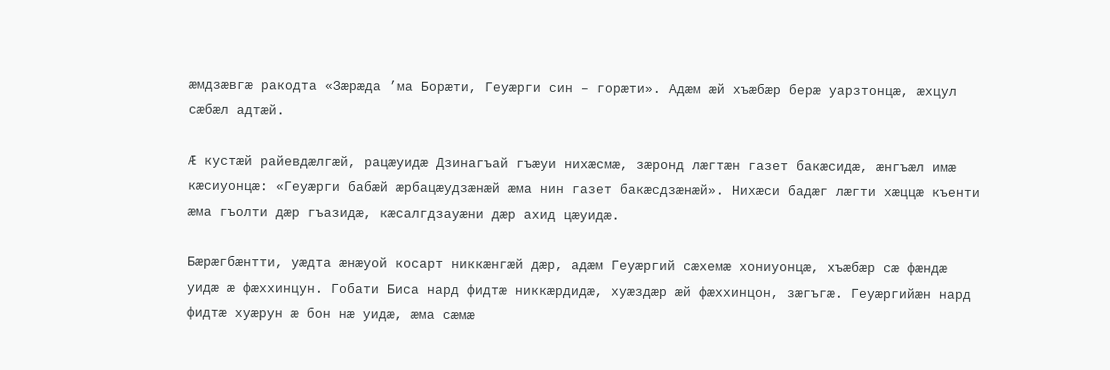ӕмдзӕвгӕ ракодта «Зӕрӕда ’ма Борӕти, Геуӕрги син – горӕти». Адӕм ӕй хъӕбӕр берӕ уарзтонцӕ, ӕхцул сӕбӕл адтӕй.

Ӕ кустӕй райевдӕлгӕй, рацӕуидӕ Дзинагъай гъӕуи нихӕсмӕ, зӕронд лӕгтӕн газет бакӕсидӕ, ӕнгъӕл имӕ кӕсиуонцӕ: «Геуӕрги бабӕй ӕрбацӕудзӕнӕй ӕма нин газет бакӕсдзӕнӕй». Нихӕси бадӕг лӕгти хӕццӕ къенти ӕма гъолти дӕр гъазидӕ, кӕсалгдзауӕни дӕр ахид цӕуидӕ.

Бӕрӕгбӕнтти, уӕдта ӕнӕуой косарт никкӕнгӕй дӕр, адӕм Геуӕргий сӕхемӕ хониуонцӕ, хъӕбӕр сӕ фӕндӕ уидӕ ӕ фӕххинцун. Гобати Биса нард фидтӕ никкӕрдидӕ, хуӕздӕр ӕй фӕххинцон, зӕгъгӕ. Геуӕргийӕн нард фидтӕ хуӕрун ӕ бон нӕ уидӕ, ӕма сӕмӕ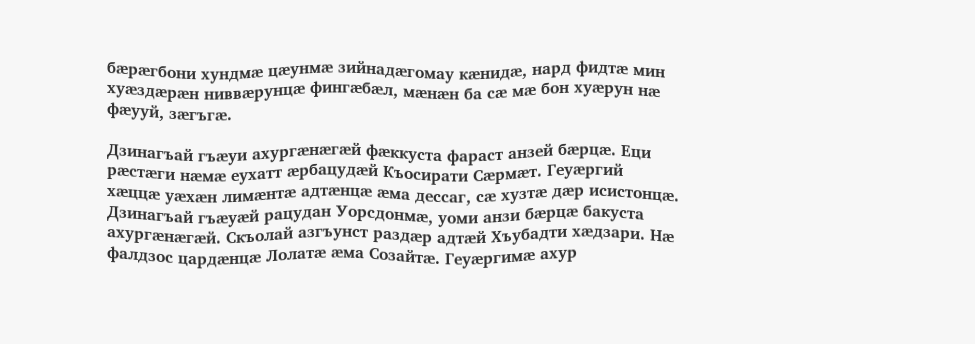бӕрӕгбони хундмӕ цӕунмӕ зийнадӕгомау кӕнидӕ, нард фидтӕ мин хуӕздӕрӕн ниввӕрунцӕ фингӕбӕл, мӕнӕн ба сӕ мӕ бон хуӕрун нӕ фӕууй, зӕгъгӕ.

Дзинагъай гъӕуи ахургӕнӕгӕй фӕккуста фараст анзей бӕрцӕ. Еци рӕстӕги нӕмӕ еухатт ӕрбацудӕй Къосирати Сӕрмӕт. Геуӕргий хӕццӕ уӕхӕн лимӕнтӕ адтӕнцӕ ӕма дессаг, сӕ хузтӕ дӕр исистонцӕ. Дзинагъай гъӕуӕй рацудан Уорсдонмӕ, уоми анзи бӕрцӕ бакуста ахургӕнӕгӕй. Скъолай азгъунст раздӕр адтӕй Хъубадти хӕдзари. Нӕ фалдзос цардӕнцӕ Лолатӕ ӕма Созайтӕ. Геуӕргимӕ ахур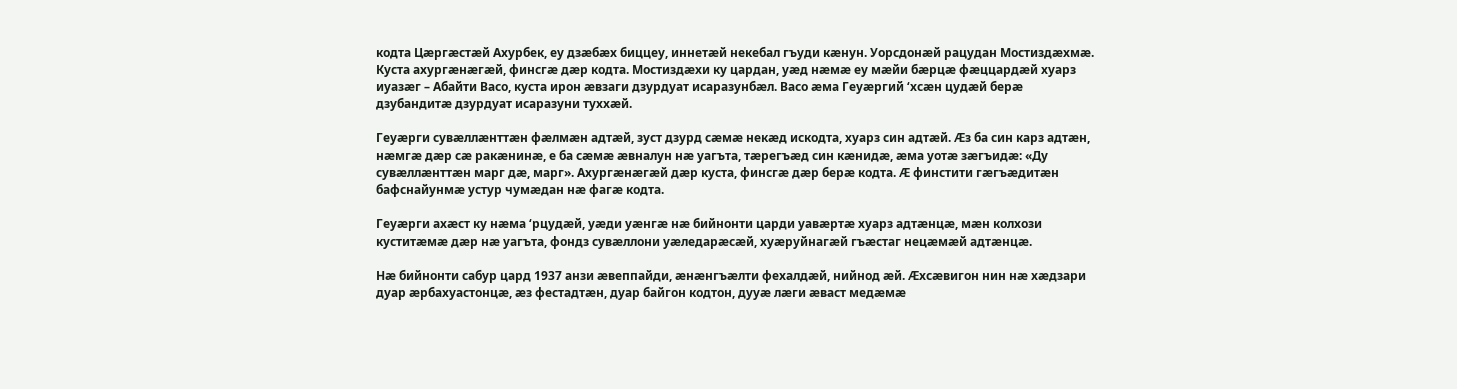кодта Цӕргӕстӕй Ахурбек, еу дзӕбӕх биццеу, иннетӕй некебал гъуди кӕнун. Уорсдонӕй рацудан Мостиздӕхмӕ. Куста ахургӕнӕгӕй, финсгӕ дӕр кодта. Мостиздӕхи ку цардан, уӕд нӕмӕ еу мӕйи бӕрцӕ фӕццардӕй хуарз иуазӕг – Абайти Васо, куста ирон ӕвзаги дзурдуат исаразунбӕл. Васо ӕма Геуӕргий ‘хсӕн цудӕй берӕ дзубандитӕ дзурдуат исаразуни туххӕй.

Геуӕрги сувӕллӕнттӕн фӕлмӕн адтӕй, зуст дзурд сӕмӕ некӕд искодта, хуарз син адтӕй. Ӕз ба син карз адтӕн, нӕмгӕ дӕр сӕ ракӕнинӕ, е ба сӕмӕ ӕвналун нӕ уагъта, тӕрегъӕд син кӕнидӕ, ӕма уотӕ зӕгъидӕ: «Ду сувӕллӕнттӕн марг дӕ, марг». Ахургӕнӕгӕй дӕр куста, финсгӕ дӕр берӕ кодта. Ӕ финстити гӕгъӕдитӕн бафснайунмӕ устур чумӕдан нӕ фагӕ кодта.

Геуӕрги ахӕст ку нӕма ‘рцудӕй, уӕди уӕнгӕ нӕ бийнонти царди уавӕртӕ хуарз адтӕнцӕ, мӕн колхози куститӕмӕ дӕр нӕ уагъта, фондз сувӕллони уӕледарӕсӕй, хуӕруйнагӕй гъӕстаг нецӕмӕй адтӕнцӕ.

Нӕ бийнонти сабур цард 1937 анзи ӕвеппайди, ӕнӕнгъӕлти фехалдӕй, нийнод ӕй. Ӕхсӕвигон нин нӕ хӕдзари дуар ӕрбахуастонцӕ, ӕз фестадтӕн, дуар байгон кодтон, дууӕ лӕги ӕваст медӕмӕ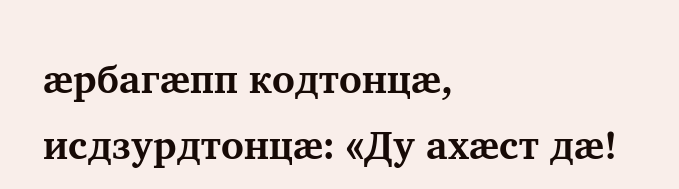ӕрбагӕпп кодтонцӕ, исдзурдтонцӕ: «Ду ахӕст дӕ!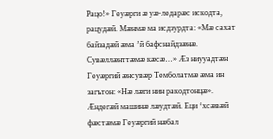Рацо!» Геуӕрги ӕ уӕ-ледарӕс искодта, рацудӕй. Мӕнмӕ ма исдзурдта: «Мӕ сахат байзадӕй ӕма ’й бафснайдзӕнӕ. Сувӕллӕнттӕмӕ кӕсӕ…» Ӕз ниууадтӕн Геуӕргий ӕнсувӕр Темболатмӕ ӕма ин загътон: «Нӕ лӕги нин ракодтонцӕ». Ӕндегӕй машинӕ лӕудтӕй. Еци ‘хсӕвӕй фӕстӕмӕ Геуӕргий нӕбал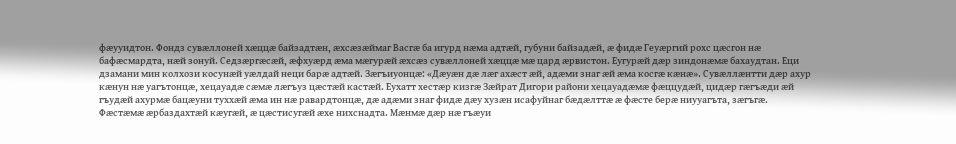фӕууидтон. Фондз сувӕллоней хӕццӕ байзадтӕн, ӕхсӕзӕймаг Васгӕ ба игурд нӕма адтӕй, губуни байзадӕй, ӕ фидӕ Геуӕргий рохс цӕсгон нӕ бафӕсмардта, нӕй зонуй. Седзӕргӕсӕй, ӕфхуӕрд ӕма мӕгурӕй ӕхсӕз сувӕллоней хӕццӕ мӕ цард ӕрвистон. Еугурӕй дӕр зиндонӕмӕ бахаудтан. Еци дзамани мин колхози косунӕй уӕлдай неци барӕ адтӕй. Зӕгъиуонцӕ: «Дӕуӕн дӕ лӕг ахӕст ӕй, адӕми знаг ӕй ӕма косгӕ кӕнӕ». Сувӕллӕнтти дӕр ахур кӕнун нӕ уагътонцӕ, хецауадӕ сӕмӕ лӕгъуз цӕстӕй кастӕй. Еухатт хестӕр кизгӕ Зӕйрат Дигори райони хецауадӕмӕ фӕццудӕй, цидӕр гӕгъӕди ӕй гъудӕй ахурмӕ бацӕуни туххӕй ӕма ин нӕ равардтонцӕ, дӕ адӕми знаг фидӕ дӕу хузӕн исафуйнаг бӕдӕлттӕ ӕ фӕсте берӕ ниууагъта, зӕгъгӕ. Фӕстӕмӕ ӕрбаздахтӕй кӕугӕй, ӕ цӕстисугӕй ӕхе нихснадта. Мӕнмӕ дӕр нӕ гъӕуи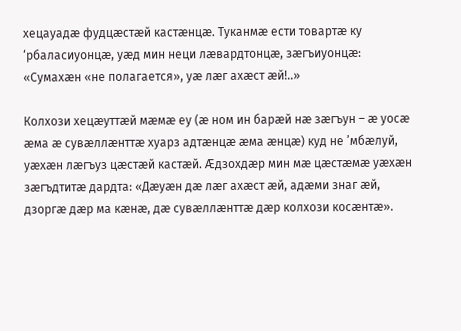хецауадӕ фудцӕстӕй кастӕнцӕ. Туканмӕ ести товартӕ ку ‘рбаласиуонцӕ, уӕд мин неци лӕвардтонцӕ, зӕгъиуонцӕ: «Сумахӕн «не полагается», уӕ лӕг ахӕст ӕй!..»

Колхози хецӕуттӕй мӕмӕ еу (ӕ ном ин барӕй нӕ зӕгъун – ӕ уосӕ ӕма ӕ сувӕллӕнттӕ хуарз адтӕнцӕ ӕма ӕнцӕ) куд не ’мбӕлуй, уӕхӕн лӕгъуз цӕстӕй кастӕй. Ӕдзохдӕр мин мӕ цӕстӕмӕ уӕхӕн зӕгъдтитӕ дардта: «Дӕуӕн дӕ лӕг ахӕст ӕй, адӕми знаг ӕй, дзоргӕ дӕр ма кӕнӕ, дӕ сувӕллӕнттӕ дӕр колхози косӕнтӕ».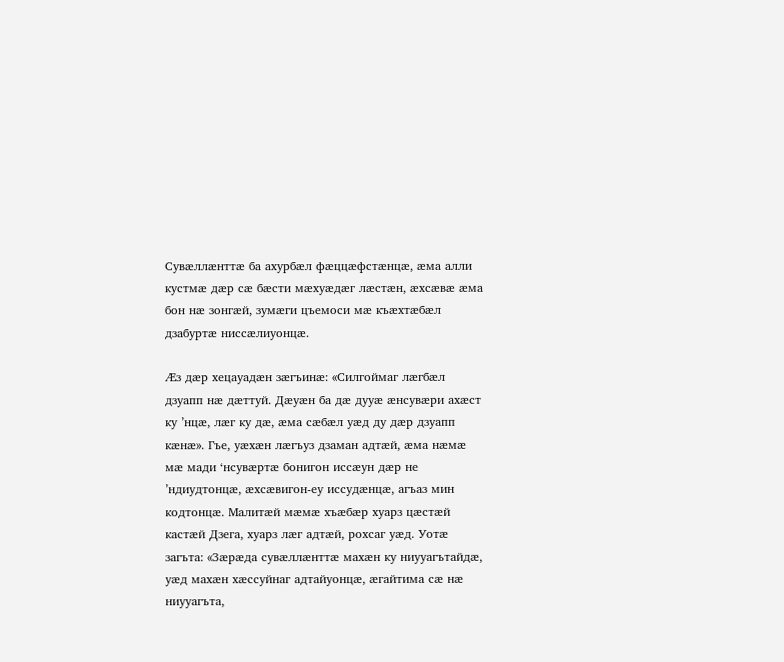Сувӕллӕнттӕ ба ахурбӕл фӕццӕфстӕнцӕ, ӕма алли кустмӕ дӕр сӕ бӕсти мӕхуӕдӕг лӕстӕн, ӕхсӕвӕ ӕма бон нӕ зонгӕй, зумӕги цъемоси мӕ къӕхтӕбӕл дзабуртӕ ниссӕлиуонцӕ.

Ӕз дӕр хецауадӕн зӕгъинӕ: «Силгоймаг лӕгбӕл дзуапп нӕ дӕттуй. Дӕуӕн ба дӕ дууӕ ӕнсувӕри ахӕст ку ’нцӕ, лӕг ку дӕ, ӕма сӕбӕл уӕд ду дӕр дзуапп кӕнӕ». Гъе, уӕхӕн лӕгъуз дзаман адтӕй, ӕма нӕмӕ мӕ мади ‘нсувӕртӕ бонигон иссӕун дӕр не ’ндиудтонцӕ, ӕхсӕвигон-еу иссудӕнцӕ, агъаз мин кодтонцӕ. Малитӕй мӕмӕ хъӕбӕр хуарз цӕстӕй кастӕй Дзега, хуарз лӕг адтӕй, рохсаг уӕд. Уотӕ загъта: «Зӕрӕда сувӕллӕнттӕ махӕн ку ниууагътайдӕ, уӕд махӕн хӕссуйнаг адтайуонцӕ, ӕгайтима сӕ нӕ ниууагъта,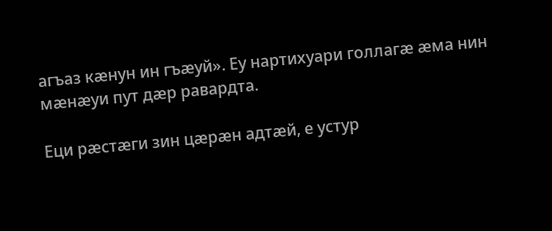агъаз кӕнун ин гъӕуй». Еу нартихуари голлагӕ ӕма нин мӕнӕуи пут дӕр равардта.

Еци рӕстӕги зин цӕрӕн адтӕй, е устур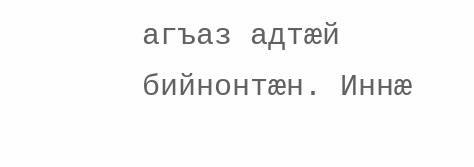агъаз адтӕй бийнонтӕн. Иннӕ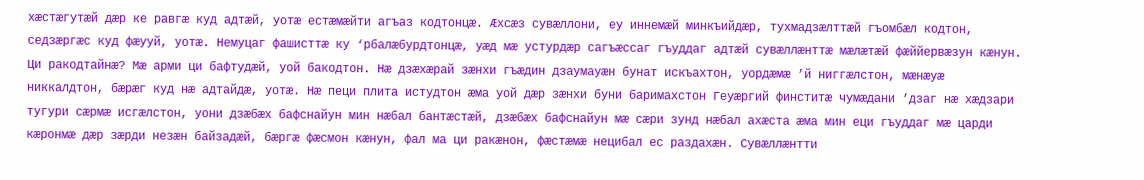хӕстӕгутӕй дӕр ке равгӕ куд адтӕй, уотӕ естӕмӕйти агъаз кодтонцӕ. Ӕхсӕз сувӕллони, еу иннемӕй минкъийдӕр, тухмадзӕлттӕй гъомбӕл кодтон, седзӕргӕс куд фӕууй, уотӕ. Немуцаг фашисттӕ ку ‘рбалӕбурдтонцӕ, уӕд мӕ устурдӕр сагъӕссаг гъуддаг адтӕй сувӕллӕнттӕ мӕлӕтӕй фӕййервӕзун кӕнун. Ци ракодтайнӕ? Мӕ арми ци бафтудӕй, уой бакодтон. Нӕ дзӕхӕрай зӕнхи гъӕдин дзаумауӕн бунат искъахтон, уордӕмӕ ’й ниггӕлстон, мӕнӕуӕ никкалдтон, бӕрӕг куд нӕ адтайдӕ, уотӕ. Нӕ пеци плита истудтон ӕма уой дӕр зӕнхи буни баримахстон Геуӕргий финститӕ чумӕдани ’дзаг нӕ хӕдзари тугури сӕрмӕ исгӕлстон, уони дзӕбӕх бафснайун мин нӕбал бантӕстӕй, дзӕбӕх бафснайун мӕ сӕри зунд нӕбал ахӕста ӕма мин еци гъуддаг мӕ царди кӕронмӕ дӕр зӕрди незӕн байзадӕй, бӕргӕ фӕсмон кӕнун, фал ма ци ракӕнон, фӕстӕмӕ нецибал ес раздахӕн. Сувӕллӕнтти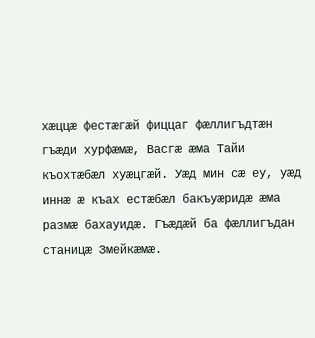хӕццӕ фестӕгӕй фиццаг фӕллигъдтӕн гъӕди хурфӕмӕ, Васгӕ ӕма Тайи къохтӕбӕл хуӕцгӕй. Уӕд мин сӕ еу, уӕд иннӕ ӕ къах естӕбӕл бакъуӕридӕ ӕма размӕ бахауидӕ. Гъӕдӕй ба фӕллигъдан станицӕ Змейкӕмӕ.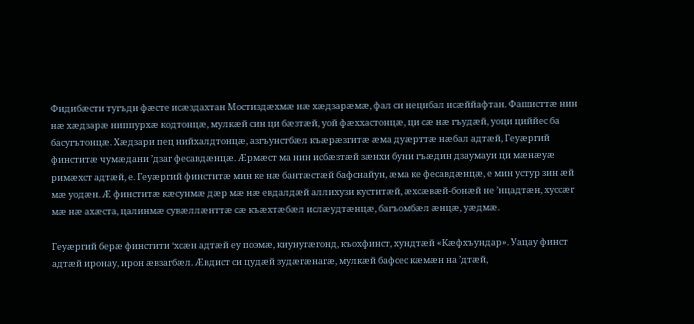Фидибӕсти тугъди фӕсте исӕздахтан Мостиздӕхмӕ нӕ хӕдзарӕмӕ, фал си нецибал исӕййафтан. Фашисттӕ нин нӕ хӕдзарӕ ниппурхӕ кодтонцӕ, мулкӕй син ци бӕзтӕй, уой фӕххастонцӕ, ци сӕ нӕ гъудӕй, уоци циййес ба басугътонцӕ. Хӕдзари пец нийхалдтонцӕ, азгъунстбӕл къӕрӕзгитӕ ӕма дуӕрттӕ нӕбал адтӕй, Геуӕргий финститӕ чумӕдани ’дзаг фесавдӕнцӕ. Ӕрмӕст ма нин исбӕзтӕй зӕнхи буни гъӕдин дзаумауи ци мӕнӕуӕ римӕхст адтӕй, е. Геуӕргий финститӕ мин ке нӕ бантӕстӕй бафснайун, ӕма ке фесавдӕнцӕ, е мин устур зин ӕй мӕ уодӕн. Ӕ финститӕ кӕсунмӕ дӕр мӕ нӕ евдалдӕй аллихузи куститӕй, ӕхсӕвӕй-бонӕй не ’нцадтӕн, хуссӕг мӕ нӕ ахӕста, цалинмӕ сувӕллӕнттӕ сӕ къӕхтӕбӕл ислӕудтӕнцӕ, багъомбӕл ӕнцӕ, уӕдмӕ.

Геуӕргий берӕ финстити ‘хсӕн адтӕй еу поэмӕ, киунугӕгонд, къохфинст, хундтӕй «Кӕфхъундар». Уацау финст адтӕй иронау, ирон ӕвзагбӕл. Ӕвдист си цудӕй зудӕгӕнагӕ, мулкӕй бафсес кӕмӕн на ’дтӕй,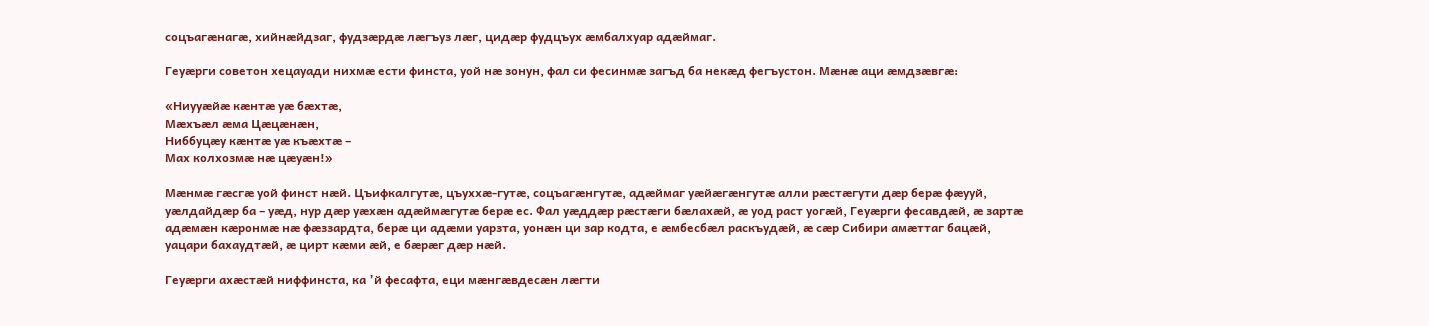соцъагӕнагӕ, хийнӕйдзаг, фудзӕрдӕ лӕгъуз лӕг, цидӕр фудцъух ӕмбалхуар адӕймаг.

Геуӕрги советон хецауади нихмӕ ести финста, уой нӕ зонун, фал си фесинмӕ загъд ба некӕд фегъустон. Мӕнӕ аци ӕмдзӕвгӕ:

«Ниууӕйӕ кӕнтӕ уӕ бӕхтӕ,
Мӕхъӕл ӕма Цӕцӕнӕн,
Ниббуцӕу кӕнтӕ уӕ къӕхтӕ –
Мах колхозмӕ нӕ цӕуӕн!»

Мӕнмӕ гӕсгӕ уой финст нӕй. Цъифкалгутӕ, цъуххӕ-гутӕ, соцъагӕнгутӕ, адӕймаг уӕйӕгӕнгутӕ алли рӕстӕгути дӕр берӕ фӕууй, уӕлдайдӕр ба – уӕд, нур дӕр уӕхӕн адӕймӕгутӕ берӕ ес. Фал уӕддӕр рӕстӕги бӕлахӕй, ӕ уод раст уогӕй, Геуӕрги фесавдӕй, ӕ зартӕ адӕмӕн кӕронмӕ нӕ фӕззардта, берӕ ци адӕми уарзта, уонӕн ци зар кодта, е ӕмбесбӕл раскъудӕй, ӕ сӕр Сибири амӕттаг бацӕй, уацари бахаудтӕй, ӕ цирт кӕми ӕй, е бӕрӕг дӕр нӕй.

Геуӕрги ахӕстӕй ниффинста, ка ’й фесафта, еци мӕнгӕвдесӕн лӕгти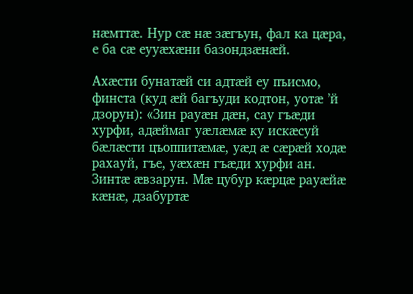нӕмттӕ. Нур сӕ нӕ зӕгъун, фал ка цӕра, е ба сӕ еууӕхӕни базондзӕнӕй.

Ахӕсти бунатӕй си адтӕй еу пъисмо, финста (куд ӕй багъуди кодтон, уотӕ ’й дзорун): «Зин рауӕн дӕн, сау гъӕди хурфи, адӕймаг уӕлӕмӕ ку искӕсуй бӕлӕсти цъоппитӕмӕ, уӕд ӕ сӕрӕй ходӕ рахауй, гъе, уӕхӕн гъӕди хурфи ан. Зинтӕ ӕвзарун. Мӕ цубур кӕрцӕ рауӕйӕ кӕнӕ, дзабуртӕ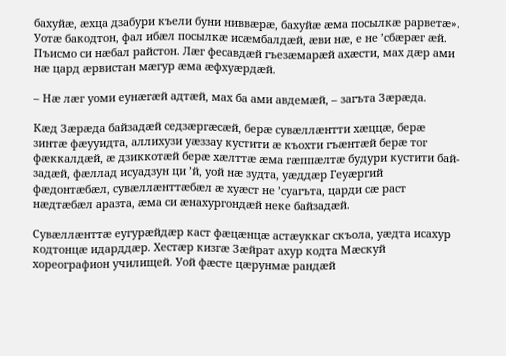бахуйӕ, ӕхца дзабури къели буни ниввӕрӕ, бахуйӕ ӕма посылкӕ рарветӕ». Уотӕ бакодтон, фал ибӕл посылкӕ исӕмбалдӕй, ӕви нӕ, е не ’сбӕрӕг ӕй. Пъисмо си нӕбал райстон. Лӕг фесавдӕй гъезӕмарӕй ахӕсти, мах дӕр ами нӕ цард ӕрвистан мӕгур ӕма ӕфхуӕрдӕй.

– Нӕ лӕг уоми еунӕгӕй адтӕй, мах ба ами авдемӕй, – загъта Зӕрӕда.

Кӕд Зӕрӕда байзадӕй седзӕргӕсӕй, берӕ сувӕллӕнтти хӕццӕ, берӕ зинтӕ фӕууидта, аллихузи уӕззау кустити ӕ къохти гъӕнтӕй берӕ тог фӕккалдӕй, ӕ дзиккотӕй берӕ хӕлттӕ ӕма гӕппӕлтӕ будури кустити бай-задӕй, фӕллад исуадзун ци ’й, уой нӕ зудта, уӕддӕр Геуӕргий фӕдонтӕбӕл, сувӕллӕнттӕбӕл ӕ хуӕст не ’суагъта, царди сӕ раст нӕдтӕбӕл аразта, ӕма си ӕнахургондӕй неке байзадӕй.

Сувӕллӕнттӕ еугурӕйдӕр каст фӕцӕнцӕ астӕуккаг скъола, уӕдта исахур кодтонцӕ идарддӕр. Хестӕр кизгӕ Зӕйрат ахур кодта Мӕскуй хореографион училищей. Уой фӕсте цӕрунмӕ рандӕй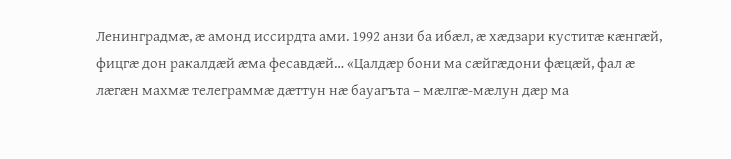Ленинградмӕ, ӕ амонд иссирдта ами. 1992 анзи ба ибӕл, ӕ хӕдзари куститӕ кӕнгӕй, фицгӕ дон ракалдӕй ӕма фесавдӕй… «Цалдӕр бони ма сӕйгӕдони фӕцӕй, фал ӕ лӕгӕн махмӕ телеграммӕ дӕттун нӕ бауагъта – мӕлгӕ-мӕлун дӕр ма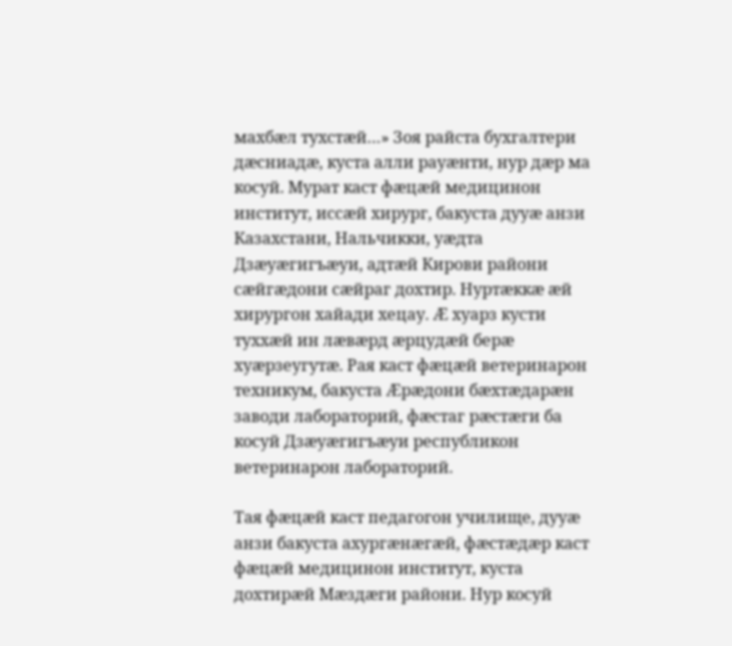махбӕл тухстӕй…» Зоя райста бухгалтери дӕсниадӕ, куста алли рауӕнти, нур дӕр ма косуй. Мурат каст фӕцӕй медицинон институт, иссӕй хирург, бакуста дууӕ анзи Казахстани, Нальчикки, уӕдта Дзӕуӕгигъӕуи, адтӕй Кирови райони сӕйгӕдони сӕйраг дохтир. Нуртӕккӕ ӕй хирургон хайади хецау. Ӕ хуарз кусти туххӕй ин лӕвӕрд ӕрцудӕй берӕ хуӕрзеугутӕ. Рая каст фӕцӕй ветеринарон техникум, бакуста Ӕрӕдони бӕхтӕдарӕн заводи лабораторий, фӕстаг рӕстӕги ба косуй Дзӕуӕгигъӕуи республикон ветеринарон лабораторий.

Тая фӕцӕй каст педагогон училище, дууӕ анзи бакуста ахургӕнӕгӕй, фӕстӕдӕр каст фӕцӕй медицинон институт, куста дохтирӕй Мӕздӕги райони. Нур косуй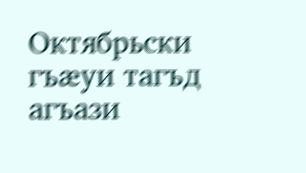Октябрьски гъӕуи тагъд агъази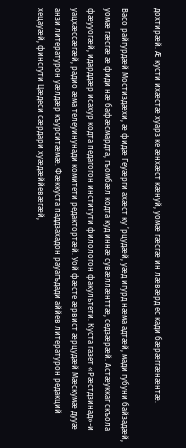дохтирӕй. Ӕ кусти ихӕстӕ хуарз ке ӕнхӕст кӕнуй, уомӕ гӕсгӕ ин лӕвӕрд ес кади бӕрӕггӕнӕнтӕ.

Васо райгурдӕй Мостиздӕхи, ӕ фидӕ Геуӕрги ахӕст ку ’рцудӕй, уӕд игурд нӕма адтӕй, мади губуни байзадӕй, уомӕ гӕсгӕ ӕ фиди нӕ бафӕсмардта, гъомбӕл кодта куд иннӕ сувӕллӕнттӕ, седзӕрӕй. Астӕуккаг скъола фӕууогӕй, идарддӕр исахур кодта педагогон институти филологон факультети. Куста газет «Рӕстдзинад»-и уацхӕссӕгӕй, радио ӕма телеуинунади комитети редактортӕй. Уой фӕсте ӕрвист ӕрцудӕй Мӕскумӕ дууӕ анзи литературон уӕлдӕр къурситӕмӕ. Фӕккуста паддзахадон рауагъдади аййев литературон редакций хецауӕй, финсгути Цӕдеси сӕрдари хуӕдӕййевӕгӕй,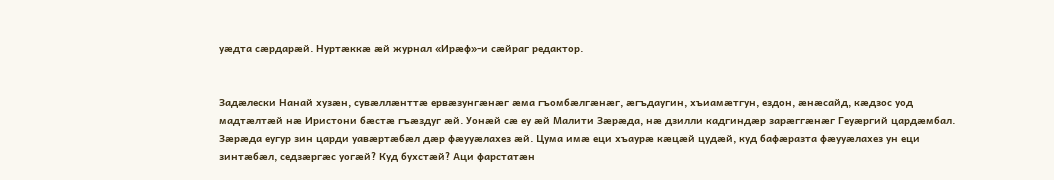уӕдта сӕрдарӕй. Нуртӕккӕ ӕй журнал «Ирӕф»-и сӕйраг редактор.


Задӕлески Нанай хузӕн, сувӕллӕнттӕ ервӕзунгӕнӕг ӕма гъомбӕлгӕнӕг, ӕгъдаугин, хъиамӕтгун, ездон, ӕнӕсайд, кӕдзос уод мадтӕлтӕй нӕ Иристони бӕстӕ гъӕздуг ӕй. Уонӕй сӕ еу ӕй Малити Зӕрӕда, нӕ дзилли кадгиндӕр зарӕггӕнӕг Геуӕргий цардӕмбал. Зӕрӕда еугур зин царди уавӕртӕбӕл дӕр фӕууӕлахез ӕй. Цума имӕ еци хъаурӕ кӕцӕй цудӕй, куд бафӕразта фӕууӕлахез ун еци зинтӕбӕл, седзӕргӕс уогӕй? Куд бухстӕй? Аци фарстатӕн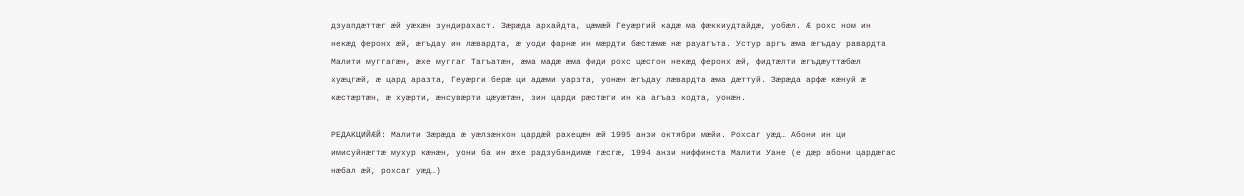дзуапдӕттӕг ӕй уӕхӕн зундирахаст. Зӕрӕда архайдта, цӕмӕй Геуӕргий кадӕ ма фӕккиудтайдӕ, уобӕл. Ӕ рохс ном ин некӕд феронх ӕй, ӕгъдау ин лӕвардта, ӕ уоди фарнӕ ин мӕрдти бӕстӕмӕ нӕ рауагъта. Устур аргъ ӕма ӕгъдау равардта Малити муггагӕн, ӕхе муггаг Тагъатӕн, ӕма мадӕ ӕма фиди рохс цӕсгон некӕд феронх ӕй, фидтӕлти ӕгъдӕуттӕбӕл хуӕцгӕй, ӕ цард аразта, Геуӕрги берӕ ци адӕми уарзта, уонӕн ӕгъдау лӕвардта ӕма дӕттуй. Зӕрӕда арфӕ кӕнуй ӕ кӕстӕртӕн, ӕ хуӕрти, ӕнсувӕрти цӕуӕтӕн, зин царди рӕстӕги ин ка агъаз кодта, уонӕн.

РЕДАКЦИЙӔЙ: Малити Зӕрӕда ӕ уӕлзӕнхон цардӕй рахецӕн ӕй 1995 анзи октябри мӕйи. Рохсаг уӕд… Абони ин ци имисуйнӕгтӕ мухур кӕнӕн, уони ба ин ӕхе радзубандимӕ гӕсгӕ, 1994 анзи ниффинста Малити Уане (е дӕр абони цардӕгас нӕбал ӕй, рохсаг уӕд…)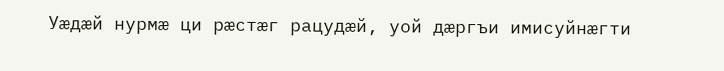Уӕдӕй нурмӕ ци рӕстӕг рацудӕй, уой дӕргъи имисуйнӕгти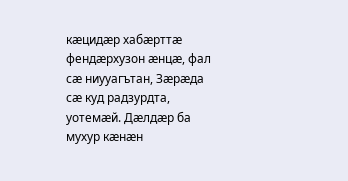кӕцидӕр хабӕрттӕ фендӕрхузон ӕнцӕ, фал сӕ ниууагътан, Зӕрӕда сӕ куд радзурдта, уотемӕй. Дӕлдӕр ба мухур кӕнӕн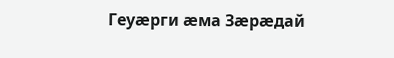Геуӕрги ӕма Зӕрӕдай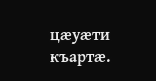цӕуӕти къартӕ.